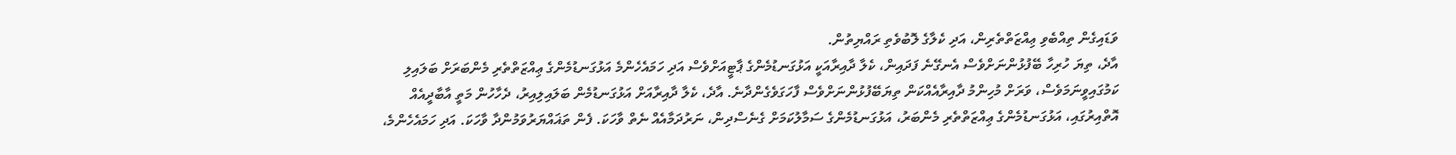ވަޑައިގެން ތިއްބެވި ޢިއްޒަތްތެރިން، އަދި ކެލާގެ ލޮބުވެތި ރައްޔިތުން.
އާދެ، ތިޔަ ހުރިހާ ބޭފުޅުންނަށްވެސް އެނގޭނެ ފަދައިން، ކެލާ ދާއިރާއަކީ އަޅުގަނޑުމެންގެ ޕާޓީއަށްވެސް އަދި ހަމައެހެންމެ އަޅުގަނޑުމެންގެ ޢިއްޒަތްތެރި މެންބަރަށް ބަލައިލި ކަމުގައިވީނަމަވެސް، ވަރަށް މުހިންމު ދާއިރާއެއްކަން ތިޔަބޭފުޅުންނަށްވެސް ފާހަގަވެގެންދާނެ. އާދެ، ކެލާ ދާއިރާއަށް އަޅުގަނޑުމެން ބަލައިލިއިރު، ދެހާހުން މަތީ އާބާދީއެއް އޮތްއިރުގައި، އަޅުގަނޑުމެންގެ ޢިއްޒަތްތެރި މެންބަރު، އަޅުގަނޑުމެންގެ ސަމާލުކަމަށް ގެނެސްދިން، ނަރުދަމާއެއް ނެތް ވާހަކަ. ފެން ތަޣައްޔަރުވަމުންދާ ވާހަކަ. އަދި ހަމައެހެންމެ،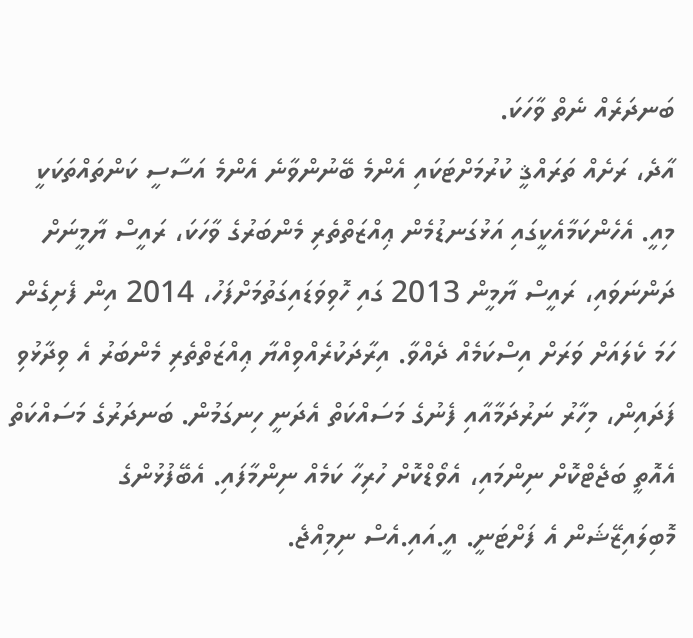ބަނދަރެއް ނެތް ވާހަކަ.
އާދެ، ރަށެއް ތަރައްޤީ ކުރުމަށްޓަކައި އެންމެ ބޭނުންވާނެ އެންމެ އަސާސީ ކަންތައްތަކަކީ މިއީ. އެހެންކަމާއެކީގައި އަޅުގަނޑުމެން ޢިއްޒަތްތެރި މެންބަރުގެ ވާހަކަ، ރައީސް ޔާމީނަށް ދަންނަވައި، ރައީސް ޔާމީން 2013 ގައި ހޮވިވަޑައިގަތުމަށްފަހު، 2014 އިން ފެށިގެން ހަމަ ކެލައަށް ވަރަށް އިސްކަމެއް ދެއްވާ. އިރާދަކުރެއްވިއްޔާ ޢިއްޒަތްތެރި މެންބަރު އެ ވިދާޅުވި ފަދައިން، މިހާރު ނަރުދަމާއާއި ފެނުގެ މަސައްކަތް އެދަނީ ހިނގަމުން. ބަނދަރުގެ މަސައްކަތް އެއޮތީ ބަޖެޓްކޮށް ނިންމައި، އެވޯޑްކޮށް ހުރިހާ ކަމެއް ނިންމާފައި. އެބޭފުޅުންގެ މޮބިލައިޒޭޝަން އެ ފަށްޓަނީ. އީ.އައި.އެސް ނިމިއްޖެ.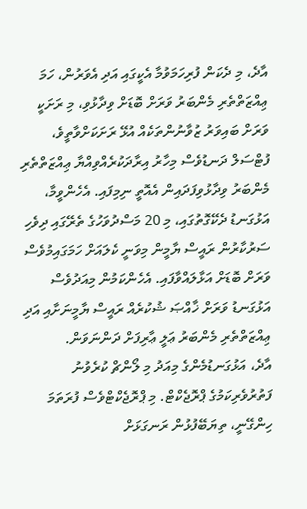އާދެ، މި ދެކަން ފުރިހަމަވުމާ އެކީގައި އަދި އެވަރުން، ހަމަ ޢިއްޒަތްތެރި މެންބަރު ވަރަށް ބޮޑަށް ވިދާޅުވި، މި ރަށަކީ ވަރަށް ބައިވަރު ޒުވާނުންތަކެއް އުޅޭ ރަށަކަށްވާތީވެ، ފުޓްސަލް ދަނޑުވެސް މިހާރު އިރާދަކުރެއްވިއްޔާ ޢިއްޒަތްތެރި މެންބަރު ވިދާޅުވިފަދައިން އެއޮތީ ނިމިފައި. އެހެންވީމާ، އަޅުގަނޑު ދެކޭގޮތުގައި، މި 20 މަސްދުވަހުގެ ތެރޭގައި ދިވެހި ސަރުކާރުން ރައީސް ޔާމީން މިވަނީ ކެލައަށް ހަމަގައިމުވެސް ވަރަށް ބޮޑަށް އަޅާލައްވާފައި. އެހެންކަމުން މިއަދުވެސް އަޅުގަނޑު ވަރަށް ޚާއްޞަ ޝުކުރެއް ރައީސް ޔާމީނަށާއި އަދި ޢިއްޒަތްތެރި މެންބަރު ޢަލީ ޢާރިފަށް ދަންނަވަން.
އާދެ، އަޅުގަނޑުމެންގެ މިއަދު މި ލޯންޗް ކުރެވުނު ފަތުރުވެރިކަމުގެ ޕްރޮޖެކްޓް. މި ޕްރޮޖެކްޓްވެސް ފުރަތަމަ ހިންގޭނީ، ތިޔަބޭފުޅުން ރަނގަޅަށް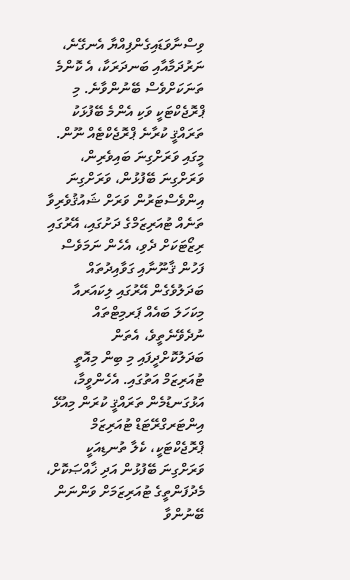ވިސްނާވަޑައިގެންފިއްޔާ އެނގޭނެ، ނަރުދަމާއާއި ބަނދަރަކާ، އެ ކޮންމެ ތަނަކަށްވެސް ބޭނުންވާނެ. މި ޕްރޮޖެކްޓަކީ ވަކި އެންމެ ބޭފުޅަކު ތަރައްޤީ ކުރާނެ ޕްރޮޖެކްޓެއް ނޫން. މީގައި ވަރަށްގިނަ ބައިވެރިން، ވަރަށްގިނަ ބޭފުޅުން، ވަރަށްގިނަ އިންވެސްޓަރުން ވަރަށް ޝައުޤުވެރިވާ ތަނެއް ޓުއަރިޒަމްގެ ދަށުގައި، އޭރުގައި ރިޒޯޓަކަށް ދެވި، އެހެން ނަމަވެސް ފަހުން ޤާނޫނާއި ގަވާއިދުތައް ބަދަލުވެގެން އޭރުގައި ލިކައަރއާ މިކަހަލަ ބައެއް ޕަރމިޓްތައް ނުދެވޭނެތީވެ، އެތަން ބަދަލުކޮށްދީފައި މި ބިން މިއޮތީ ޓުއަރިޒަމް އަތުގައި. އެހެންވީމާ، އަޅުގަނޑުމެން ތަރައްޤީ ކުރަން މިއުޅޭ އިންޓަރގްރޭޓަޑް ޓުއަރިޒަމް ޕްރޮޖެކްޓަކީ، ކެލާ ތުނޑިއަކީ ވަރަށްގިނަ ބޭފުޅުން އަދި ޚާއްޞަކޮށް، މެދުފަންތީގެ ޓުއަރިޒަމަށް ވަންނަން ބޭނުންވާ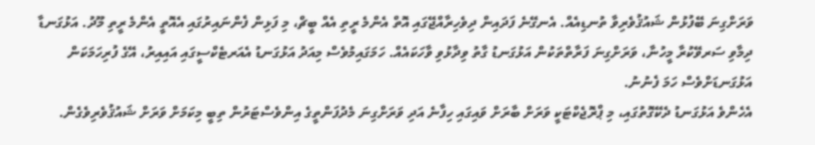ވަރަށްގިނަ ބޭފުޅުން ޝައުޤުވެރިވާ ތުނޑިއެއް. އެނގޭނެ ފަދައިން ދިވެހިރާއްޖޭގައި އޮތް އެންމެ ރީތި އެއް ބީޗް، މި ފަޅިން ފެންނައިރުގައި އެއޮތީ އެންމެ ރީތި މޫދު. އަޅުގަނޑާ ދިމާވި ސަރވޭކުރާ މީހުނާ، ވަރަށްގިނަ ފަރާތްތަކުން އަޅުގަނޑު ގާތު ވިދާޅުވި ވާހަކައެއް. ހަމަގައިމުވެސް މިއަދު އަޅުގަނޑު އެއަރޓެކްސީގައި އައިއިރު، އޭގެ ފުރިހަމަކަން އަޅުގަނޑަށްވެސް ހަމަ ފެނުނު.
އެހެންވެ އަޅުގަނޑު ދެކޭގޮތުގައި، މި ޕްރޮޖެކްޓަކީ ވަރަށް ބާރަށް ވައިގައި ހިފާނެ އަދި ވަރަށްގިނަ މެދުފަންތީގެ އިންވެސްޓަރުން ތިބީ މިކަމަށް ވަރަށް ޝައުޤުވެރިވެގެން.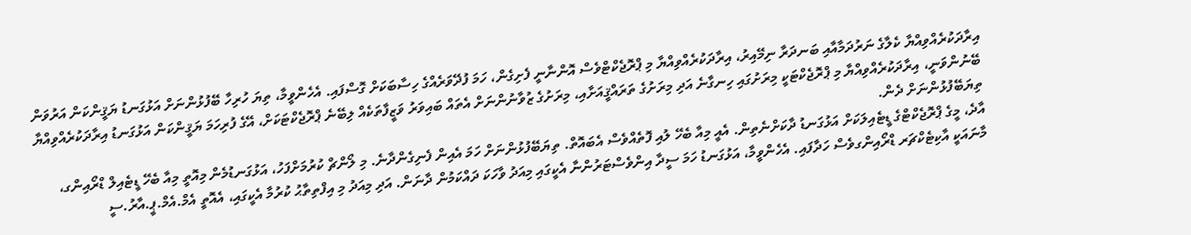އިރާދަކުރެއްވިއްޔާ ކެލާގެ ނަރުދަމާއާއި ބަނދަރާ ނިމޭއިރު، އިރާދަކުރެއްވިއްޔާ މި ޕްރޮޖެކްޓްވެސް އޮންނާނީ ފެށިގެން، ހަމަ ފުދޭވަރެއްގެ ހިސާބަކަށް ގޮސްފައި. އެހެންވީމާ، ތިޔަ ހުރިހާ ބޭފުޅުންނަށް އަޅުގަނޑު ޔަޤީންކަން އަރުވަން ބޭނުންވަނީ، އިރާދަކުރެއްވިއްޔާ މި ޕްރޮޖެކްޓަކީ މިރަށުގައި ހިނގާނެ އަދި މިރަށުގެ ތަރައްޤީއަށާއި، މިރަށުގެ ޒުވާނުންނަށް އެތައް ބައިވަރު ވަޒީފާތަކެއް ލިބޭނެ ޕްރޮޖެކްޓަކަށް، އޭގެ ފުރިހަމަ ޔަޤީންކަން އަޅުގަނޑު އިރާދަކުރެއްވިއްޔާ ތިޔަބޭފުޅުންނަށް ދެން.
އާދެ، މީގެ ޕްރޮޖެކްޓްގެ ޑީޓެއިލަކަށް އަޅުގަނޑު ދާކަށްނެތިން. އެއީ މިއާ ބެހޭ ލުއި ފޮތެއްވެސް އެބައޮތް. ތިޔަބޭފުޅުންނަށް ހަމަ އެއިން ފެނިގެންދާނެ. މި ލޯންޗް ކުރުމަށްފަހު، އަޅުގަނޑުމެން މިއޮތީ މިއާ ބެހޭ ޑީޓެއިލް ޑްރޯއިންގ، މާނައަކީ އާކިޓެކްޗަރ ޑްރޯއިންގވެސް ހަދާފައި. އެހެންވީމާ، އަޅުގަނޑު ހަމަ ސީދާ އިންވެސްޓަރުންނާ އެކީގައި މިއަދު ވާހަކަ ދައްކަމުން ދާނަން. އަދި މިއަދު މި އިފްތިތާޙު ކުރުމާ އެކީގައި، އެއޮތީ އެމް.އެމް.ޕީ.އާރު.ސީ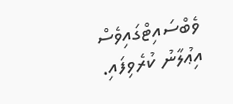ވެބްސައިޓްގައިވެސް އިޢުލާނު ކުރެވިފައި.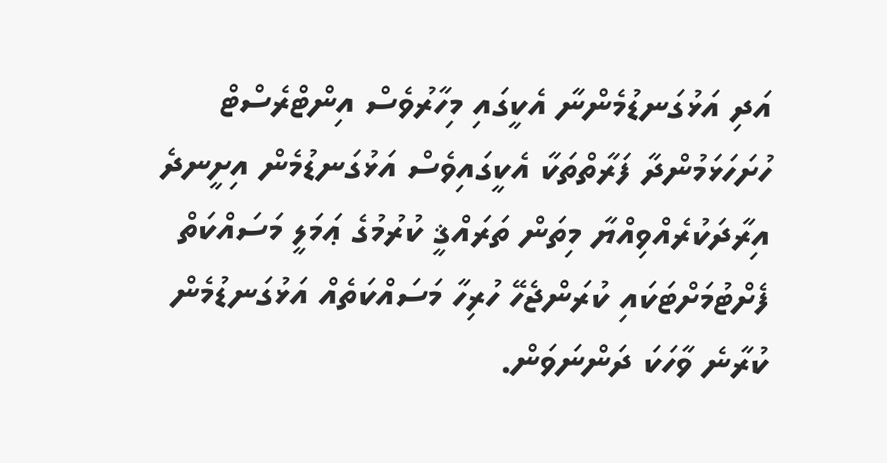އަދި އަޅުގަނޑުމެންނާ އެކީގައި މިހާރުވެސް އިންޓްރެސްޓް ހުށަހަޅަމުންދާ ފަރާތްތަކާ އެކީގައިވެސް އަޅުގަނޑުމެން އިށީނދެ އިރާދަކުރެއްވިއްޔާ މިތަން ތަރައްޤީ ކުރުމުގެ ޢަމަލީ މަސައްކަތް ފެށްޓުމަށްޓަކައި ކުރަންޖެހޭ ހުރިހާ މަސައްކަތެއް އަޅުގަނޑުމެން ކުރާނެ ވާހަކަ ދަންނަވަން.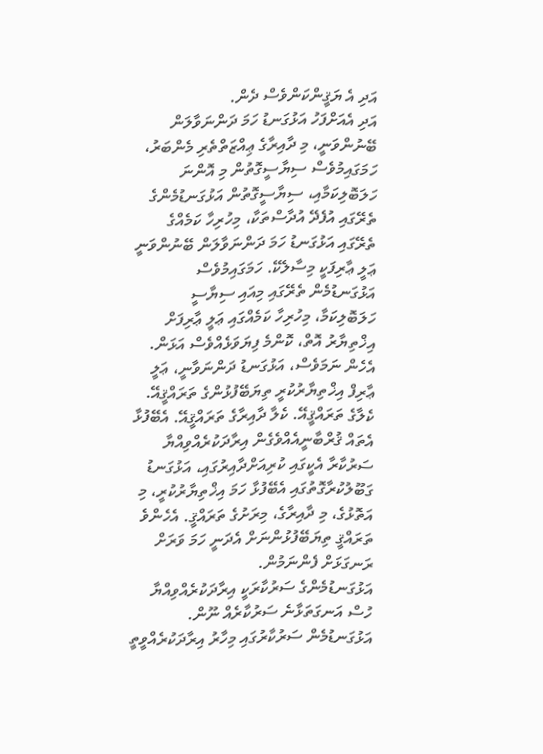އަދި އެ ޔަޤީންކަންވެސް ދެން.
އަދި އެއަށްފަހު އަޅުގަނޑު ހަމަ ދަންނަވާލަން ބޭނުންވަނީ، މި ދާއިރާގެ ޢިއްޒަތްތެރި މެންބަރު، ހަމަގައިމުވެސް ސިޔާސީގޮތުން މި އޮންނަ ހަލަބޮލިކަމާއި، ސިޔާސީގޮތުން އަޅުގަނޑުމެންގެ ތެރޭގައި އުފެދޭ އުދާސްތަކާ، މިހުރިހާ ކަމެއްގެ ތެރޭގައި އަޅުގަނޑު ހަމަ ދަންނަވާލަން ބޭނުންވަނީ ޢަލީ ޢާރިފަކީ މިސާލެކޭ. ހަމަގައިމުވެސް އަޅުގަނޑުމެން ތެރޭގައި މިއައި ސިޔާސީ ހަލަބޮލިކަމާ، މިހުރިހާ ކަމެއްގައި ޢަލީ ޢާރިފަށް އިޚްތިޔާރު އޮތް، ކޮންމެ ފިޔަވަޅެއްވެސް އަޅަން. އެހެން ނަމަވެސް، އަޅުގަނޑު ދަންނަވާނީ، ޢަލީ ޢާރިފް އިޚްތިޔާރުކުރީ ތިޔަބޭފުޅުންގެ ތަރައްޤީއޭ. ކެލާގެ ތަރައްޤީއޭ. ކެލާ ދާއިރާގެ ތަރައްޤީއޭ. އެބޭފުޅާ އެތައް ޤުރްބާނީއެއްވެގެން އިރާދަކުރެއްވިއްޔާ ސަރުކާރާ އެކީގައި ކުރިއަށްދާއިރުގައި، އަޅުގަނޑު ގަބޫލުކުރާގޮތުގައި އެބޭފުޅާ ހަމަ އިޚްތިޔާރުކުރީ، މި އަތޮޅުގެ، މި ދާއިރާގެ، މިރަށުގެ ތަރައްޤީ. އެހެންވެ ތަރައްޤީ ތިޔަބޭފުޅުންނަށް އެދަނީ ހަމަ ވަރަށް ރަނގަޅަށް ފެންނަމުން.
އަޅުގަނޑުމެންގެ ސަރުކާރަކީ އިރާދަކުރެއްވިއްޔާ ހުސް އަނގަތަޅާނެ ސަރުކާރެއް ނޫން. އަޅުގަނޑުމެން ސަރުކާރުގައި މިހާރު އިރާދަކުރެއްވީތީ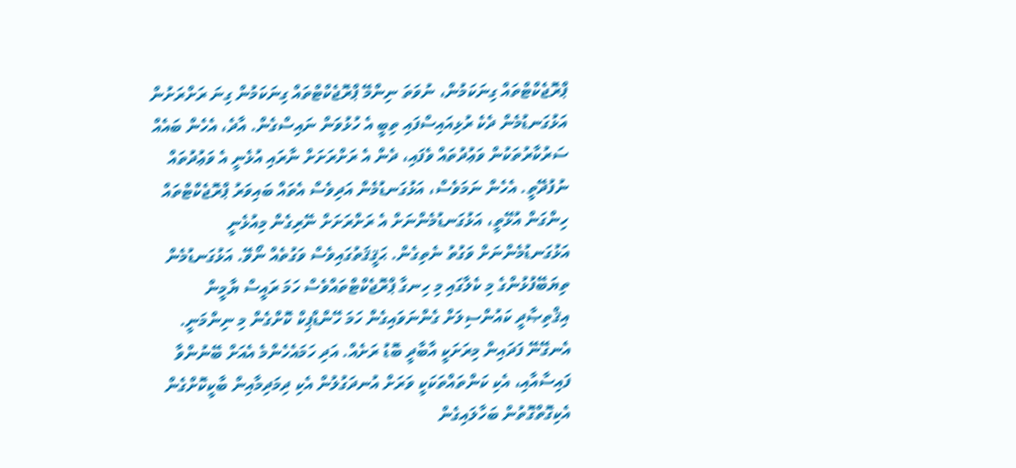ޕްރޮޖެކްޓްތައް ގިނަކަމުން، ނުވަތަ ނިންމޭ ޕްރޮޖެކްޓްތައް ގިނަކަމުން ގިނަ ރަށްރަށުން އަޅުގަނޑުމެން ދެކެ ރުޅިއައިސްފައި ތިބީ އެ ހުޅުވަން ނައިސްގެން. އާދެ، އެހެން ބައެއް ސަރުކާރުތަކުން ވަޢުދުތައް ވެފައި، ދެން އެ ރަށްރަށަށް ނާރައި އުޅެނީ އެ ވަޢުދުތައް ނުފުދޭތީ. އެހެން ނަމަވެސް، އަޅުގަނޑުމެން އަދިވެސް އެތައް ބައިވަރު ޕްރޮޖެކްޓްތައް ހިންގަން އުޅޭތީ، އަޅުގަނޑުމެންނަށް އެ ރަށްރަށަށް ނޭރިގެން މިއުޅެނީ އަޅުގަނޑުމެންނަށް ވަގުތު ނެތިގެން. ޙަޤީޤަތުގައިވެސް ވަގުތެއް ނޯވޭ. އަޅުގަނޑުމެން ތިޔަބޭފުޅުންގެ މި ކެލާގައި މި ހިނގާ ޕްރޮޖެކްޓްތައްވެސް ހަމަ ރައީސް ޔާމީން އިޤްތިޞާދީ ކައުންސިލަށް ގެންނަވައިގެން ހަމަ ހޭންޑްޕިކް ކޮށްގެން މި ނިންމަނީ. އެނގޭނޭ ފަދައިން މިރަށަކީ އާބާދީ ބޮޑު ރަށެއް. އަދި ހަމައެހެންމެ އެއަށް ބޭނުންވާ ފައިސާއާއި، އެކި ކަންތައްތަކަކީ ވަރަށް އުނދަގުލުން އެކި ދިމަދިމާއިން ބާކީކޮށްގެން އެކިގޮތްގޮތުން ބަހާލައިގެން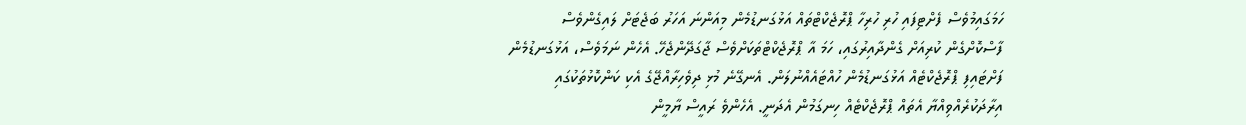ހަމަގައިމުވެސް ފެށްޓިފައި ހުރި ހުރިހާ ޕްރޮޖެކްޓްތައް އަޅުގަނޑުމެން މިއަންނަ އަހަރު ބަޖެޓަށް ލައިގެންވެސް ފާސްކޮށްގެން ކުރިއަށް ގެންދާއިރުގައި، ހަމަ އާ ޕްރޮޖެކްޓްތަކަށްވެސް ޖާގަދޭންޖެހޭ. އެހެން ނަމަވެސް، އަޅުގަނޑުމެން ފަށްޓައިފި ޕްރޮޖެކްޓެއް އަޅުގަނޑުމެން ހުއްޓައެއްނުލަން. އެނގޭނެ މުޅި ދިވެހިރާއްޖޭގެ އެކި ކަންކޮޅުތަކުގައި އިރާދަކުރެއްވިއްޔާ އެތައް ޕްރޮޖެކްޓެއް ހިނގަމުން އެދަނީ. އެހެންވެ ރައީސް ޔާމީން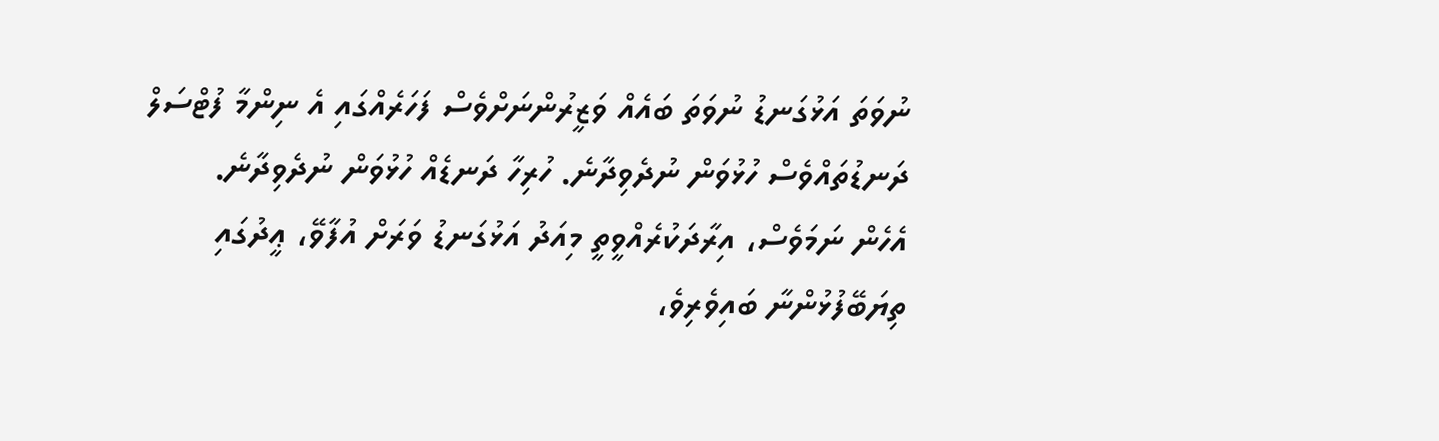ނުވަތަ އަޅުގަނޑު ނުވަތަ ބައެއް ވަޒީރުންނަށްވެސް ފަހަރެއްގައި އެ ނިންމާ ފުޓްސަލް ދަނޑުތައްވެސް ހުޅުވަން ނުދެވިދާނެ. ހުރިހާ ދަނޑެއް ހުޅުވަން ނުދެވިދާނެ.
އެހެން ނަމަވެސް، އިރާދަކުރެއްވީތީ މިއަދު އަޅުގަނޑު ވަރަށް އުފާވޭ، ޢީދުގައި ތިޔަބޭފުޅުންނާ ބައިވެރިވެ،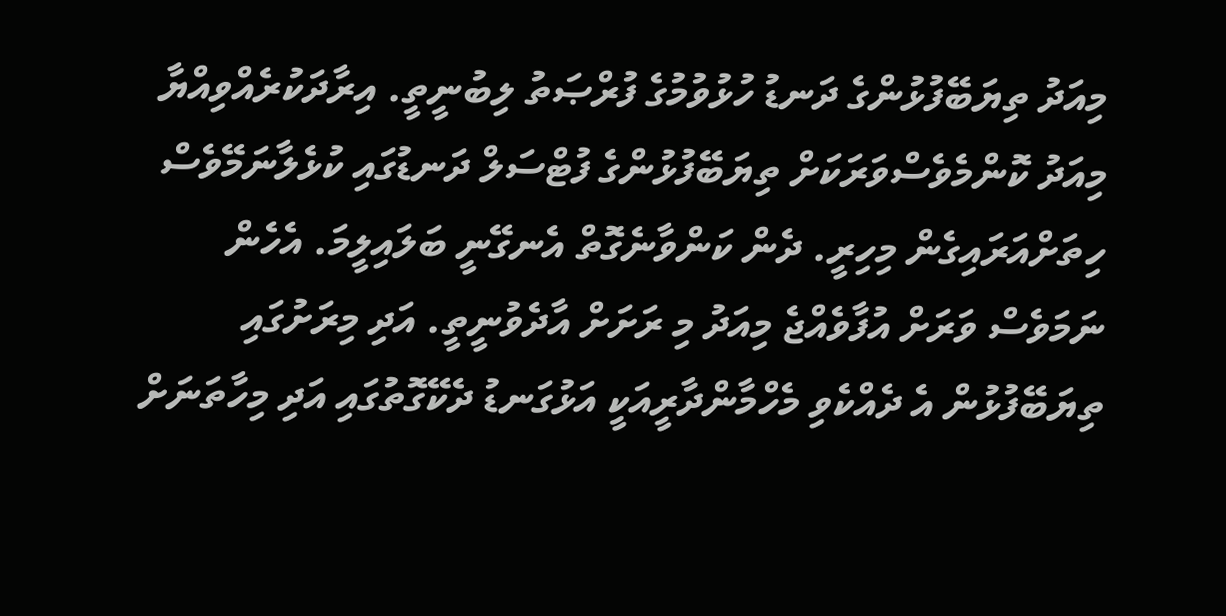މިއަދު ތިޔަބޭފުޅުންގެ ދަނޑު ހުޅުވުމުގެ ފުރްޞަތު ލިބުނީތީ. އިރާދަކުރެއްވިއްޔާ މިއަދު ކޮންމެވެސްވަރަކަށް ތިޔަބޭފުޅުންގެ ފުޓްސަލް ދަނޑުގައި ކުޅެލާނަމޭވެސް ހިތަށްއަރައިގެން މިހިރީ. ދެން ކަންވާނެގޮތް އެނގޭނީ ބަލައިލީމަ. އެހެން ނަމަވެސް ވަރަށް އުފާވެއްޖެ މިއަދު މި ރަށަށް އާދެވުނީތީ. އަދި މިރަށުގައި ތިޔަބޭފުޅުން އެ ދެއްކެވި މެހްމާންދާރީއަކީ އަޅުގަނޑު ދެކޭގޮތުގައި އަދި މިހާތަނަށް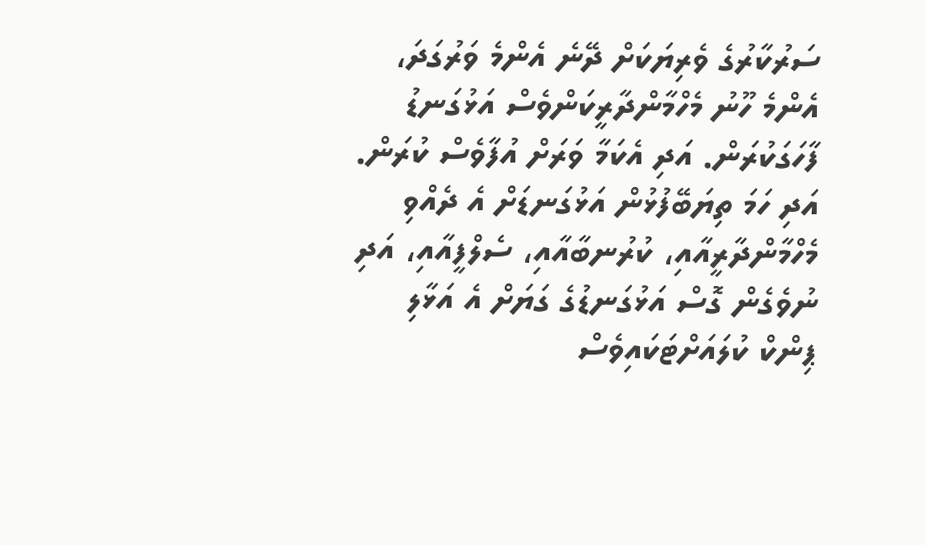ސަރުކާރުގެ ވެރިޔަކަށް ދޭނެ އެންމެ ވަރުގަދަ، އެންމެ ހޫނު މެހްމާންދާރީކަންވެސް އަޅުގަނޑު ފާހަގަކުރަން. އަދި އެކަމާ ވަރަށް އުފާވެސް ކުރަން. އަދި ހަމަ ތިޔަބޭފުޅުން އަޅުގަނޑަށް އެ ދެއްވި މެހްމާންދާރީއާއި، ކުރުނބާއާއި، ސެލްފީއާއި، އަދި ނުވެގެން ގޮސް އަޅުގަނޑުގެ ގަޔަށް އެ އަޅާލި ޕިންކް ކުލައަށްޓަކައިވެސް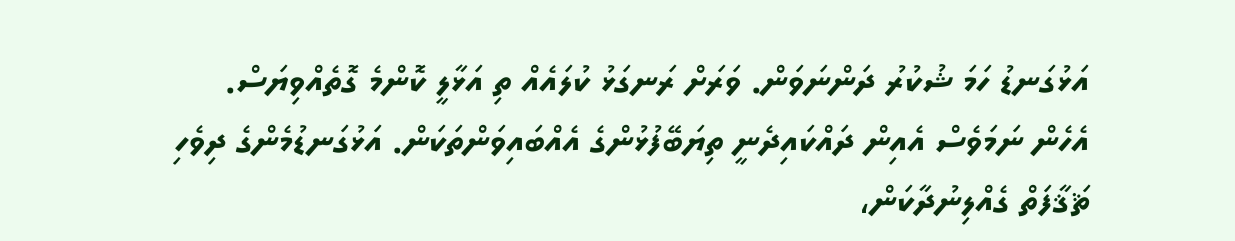އަޅުގަނޑު ހަމަ ޝުކުރު ދަންނަވަން. ވަރަށް ރަނގަޅު ކުލައެއް ތި އަޅާލީ ކޮންމެ ގޮތެއްވިޔަސް.
އެހެން ނަމަވެސް އެއިން ދައްކައިދެނީ ތިޔަބޭފުޅުންގެ އެއްބައިވަންތަކަން. އަޅުގަނޑުމެންގެ ދިވެހި ޘަޤާފަތް ގެއްލިނުދާކަން،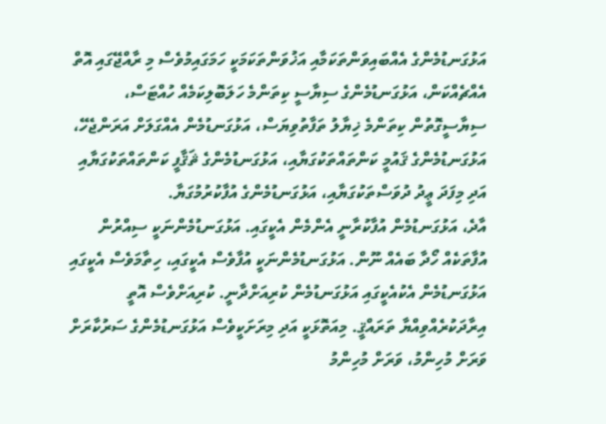އަޅުގަނޑުމެންގެ އެއްބައިވަންތަކަމާއި އަޚުވަންތަކަމަކީ ހަމަގައިމުވެސް މި ރާއްޖޭގައި އޮތް އެއްޗެއްކަން، އަޅުގަނޑުމެންގެ ސިޔާސީ ކިތަންމެ ހަލަބޮލިކަމެއް ހުއްޓަސް، ސިޔާސީގޮތުން ކިތަންމެ ޚިޔާލު ތަފާތުވިޔަސް، އަޅުގަނޑުމެން އެއްގަލަށް އަރަންޖެހޭ، އަޅުގަނޑުމެންގެ ޤައުމީ ކަންތައްތަކުގަޔާއި، އަޅުގަނޑުމެންގެ ޘަޤާފީ ކަންތައްތަކުގަޔާއި އަދި މިފަދަ ޢީދު ދުވަސްތަކުގަޔާއި، އަޅުގަނޑުމެންގެ އުފާކުރުމުގަޔާ.
އާދެ، އަޅުގަނޑުމެން އުފާކުރާނީ އެންމެން އެކީގައި. އަޅުގަނޑުމެންނަކީ ސިއްރުން އުފާތަކެއް ހޯދާ ބައެއް ނޫން. އަޅުގަނޑުމެންނަކީ އުފާވެސް އެކީގައި، ހިތާމަވެސް އެކީގައި އަޅުގަނޑުމެން އެކުއެކީގައި އަޅުގަނޑުމެން ކުރިއަށްދާނީ. ކުރިއަށްވެސް އޮތީ އިރާދަކުރެއްވިއްޔާ ތަރައްޤީ. މިއަތޮޅަކީ އަދި މިރަށަކީވެސް އަޅުގަނޑުމެންގެ ސަރުކާރަށް ވަރަށް މުހިންމު، ވަރަށް މުހިންމު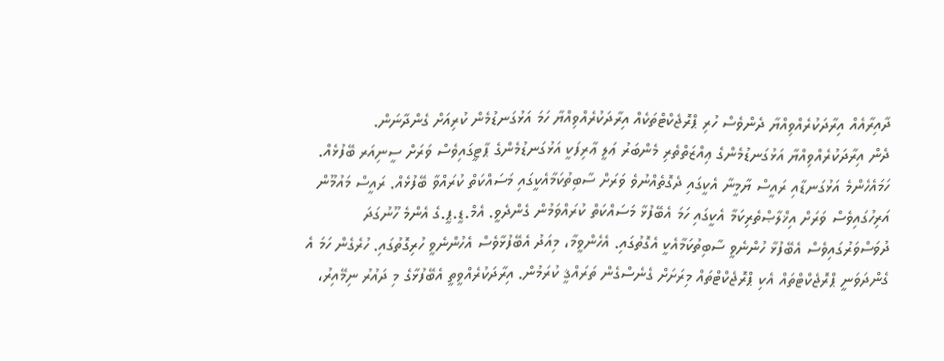ދާއިރާއެއް އިރާދަކުރެއްވިއްޔާ ދެންވެސް ހުރި ޕްރޮޖެކްޓްތަކެއް އިރާދަކުރެއްވިއްޔާ ހަމަ އަޅުގަނޑުމެން ކުރިއަށް ގެންދާނަން.
ދެން އިރާދަކުރެއްވިއްޔާ އަޅުގަނޑުމެންގެ ޢިއްޒަތްތެރި މެންބަރު ޢަލީ ޢާރިފަކީ އަޅުގަނޑުމެންގެ ޕާޓީގައިވެސް ވަރަށް ސީނިއަރ ބޭފުޅެއް. ހަމައެހެންމެ އަޅުގަނޑާއި ރައީސް ޔާމީނާ އެކީގައި ދެގޮތެއްނުވެ ވަރަށް ސާބިތުކަމާއެކީގައި މަސައްކަތް ކުރައްވާ ބޭފުޅެއް. ރައީސް މައުމޫން އަރިހުގައިވެސް ވަރަށް އިޚްލާޞްތެރިކަމާ އެކީގައި ހަމަ އެބޭފުޅާ މަސައްކަތް ކުރައްވަމުން ގެންދެވީ. އެމް.ޑީ.ޕީ.ގެ އެންމެ ހޫނުގަދަ ދުވަސްވަރުގައިވެސް އެބޭފުޅާ ހުންނެވީ ސާބިތުކަމާއެކީ އެގޮތުގައި. އެހެންވީމާ، މިއަދު އެބޭފުޅާވެސް އެހުންނެވީ ހުރިގޮތުގައި. ހުރެގެން ހަމަ އެ ގެންދަވަނީ ޕްރޮޖެކްޓްތައް އެކި ޕްރޮޖެކްޓްތައް މިރަށަށް ގެނެސްގެން ތަރައްޤީ ކުރަމުން. އިރާދަކުރެއްވީތީ އެބޭފުޅާގެ މި ދައުރު ނިމޭއިރު،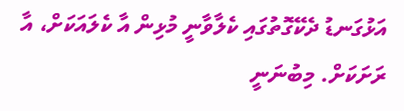އަޅުގަނޑު ދެކޭގޮތުގައި ކެލާވާނީ މުޅިން އާ ކެލައަކަށް، އާ ރަށަކަށް. މިބުނަނީ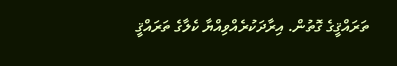ތަރައްޤީގެ ގޮތުން. އިރާދަކުރެއްވިއްޔާ ކެލާގެ ތަރައްޤީ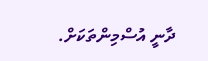ދާނީ އުސްމިންތަކަށް.